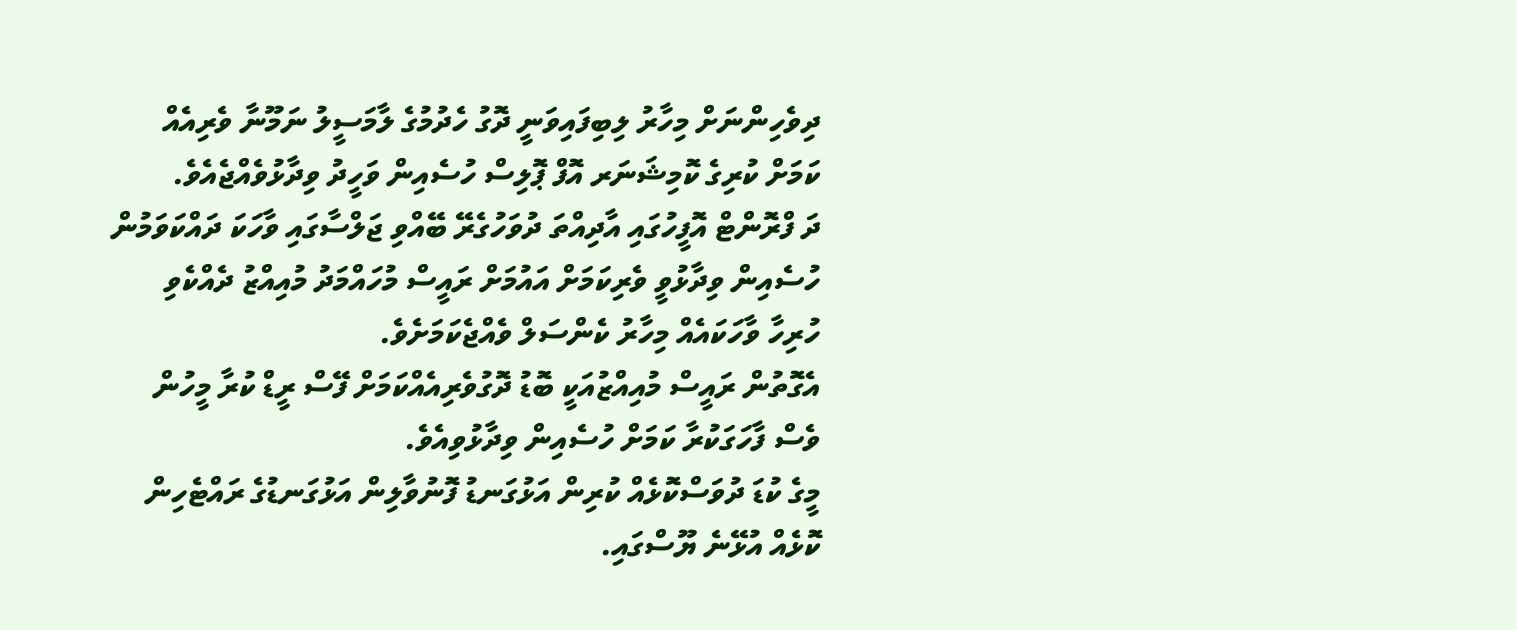ދިވެހިންނަށް މިހާރު ލިބިފައިވަނީ ދޮގު ހެދުމުގެ ލާމަސީލު ނަމޫނާ ވެރިއެއް ކަމަށް ކުރިގެ ކޮމިޝަނަރ އޮފް ޕޮލިސް ހުސެއިން ވަހީދު ވިދާޅުވެއްޖެއެވެ.
ދަ ފްރޮންޓް އޮފީހުގައި އާދިއްތަ ދުވަހުގެރޭ ބޭއްވި ޖަލްސާގައި ވާހަކަ ދައްކަވަމުން ހުސެއިން ވިދާޅުވީ ވެރިކަމަށް އައުމަށް ރައީސް މުހައްމަދު މުއިއްޒު ދެއްކެވި ހުރިހާ ވާހަކައެއް މިހާރު ކެންސަލް ވެއްޖެކަމަށެވެ.
އެގޮތުން ރައީސް މުއިއްޒުއަކީ ބޮޑު ދޮގުވެރިއެއްކަމަށް ފޭސް ރީޑް ކުރާ މީހުން ވެސް ފާހަގަކުރާ ކަމަށް ހުސެއިން ވިދާޅުވިއެވެ.
މީގެ ކުޑަ ދުވަސްކޮޅެއް ކުރިން އަޅުގަނޑު ފޮނުވާލިން އަޅުގަނޑުގެ ރައްޓެހިން ކޮޅެއް އުޅޭނެ ޔޫސްގައި.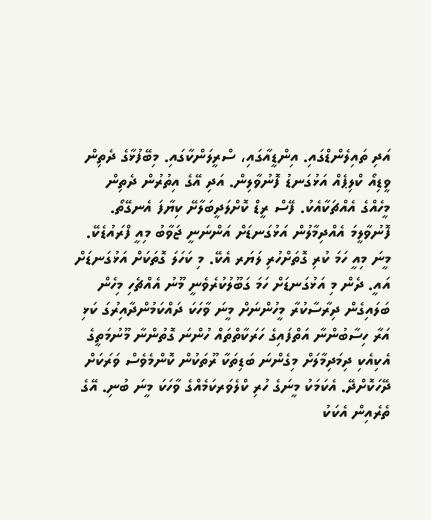އަދި ތައިލެންޑްގައި. އިންޑީއާގައި، ސްރީލަންކާގައި. މިބޭފުޅާގެ ދެތިން ވީޑިއޯ ކްލިޕެއް އަޅުގަނޑު ފޮނުވާލިން. އަދި އޭގެ އިތުރުން ދެތިން މީހެއްގެ އެއްޗަކާއެކު. ފޭސް ރީޑް ކޮށްލަދީބަލާށޭ ކިޔާފަ އެނގޭތޯ. ފޮނުވާލީމަ އެއްދިމާލުން އަޅުގަނޑަށް އަންނަނީ ޖަވާބު މިއީ ފްރައުޑެކޭ. މީނަ މިއީ ހަމަ ކުރި ގޮތަށްހުރި ލަޔަރ އެކޭ. މި ކަހަލަ ގޮތަކަށް އަޅުގަނޑަށް އައީ. ދެން މި އަޅުގަނޑަށް ހަމަ ގަބޫލުކުރެވެނީ މޫނު އެއްޗެހި މިހެން ބަލައިގެން ދިރާސާކުރާ މީހުންނަށް މީނަ ވާހަކަ ދައްކަމުންދާއިރުގަ ކަޅި އަރާ ހިސާބުންނާ އަތްފައިގެ ހަރަކާތްތައް ހުންނަ ގޮތުންނާ މޫނުމަތީގެ އެކިއެކި ދިމަދިމާލަށް މިގެންނަ ބަޑިތަކާ ރޫތަކުން ކޮންމެވެސް ވަރަކަށް ދޭހަކޮށްދޭ. އެކަމަކު މީނަގެ ހުރި ކްލެވަރކަމެއްގެ ވާހަކަ މީނަ ބުނި. އޭގެ ތެރެއިން އެކަކު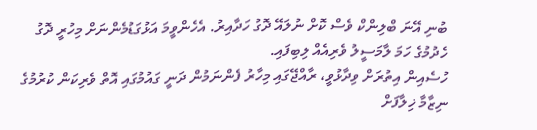ބުނި އޭނަ ބްލިންކް ވެސް ކޮށް ނުލައޭ ދޮގު ހަދާއިރު. އެހެންވީމަ އަޅުގަޑުމެންނަށް މިހުރީ ދޮގު ހެދުމުގެ ހަމަ ލާމަސީލު ވެރިއެއް ލިބިފައި.
ހުސެއިން އިތުރަށް ވިދާޅުވީ، ރާއްޖޭގައި މިހާރު ފެންނަމުން ދަނީ ގައުމުގައި އޮތް ވެރިކަން ކުރުމުގެ ނިޒާމާ ޚިލާފަށް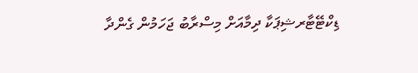ޑިކްޓޭޓާރޝިޕަކާ ދިމާއަށް މިސްރާބު ޖަހަމުން ގެންދާ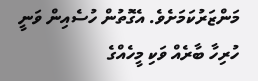މަންޒަރުކަމަށެވެ. އެގޮތުން ހުސެއިން ވަނީ ހުރިހާ ބާރެއް ވަކި މީހެއްގެ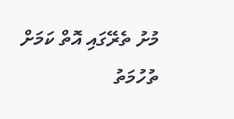މުށު ތެރޭގައި އޮތް ކަމަށް ތުހުމަތު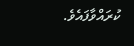ކުރައްވާފައެވެ.